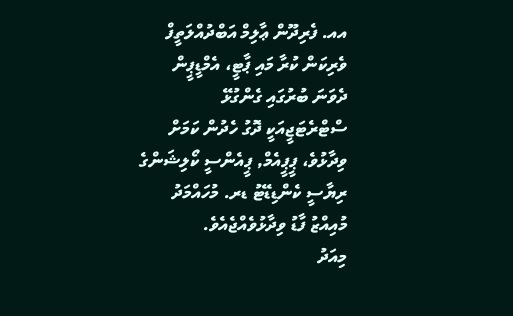އއ. ފެރިދޫން ޢާލިމް އަބްދުއްލަތީފް
ވެރިކަން ކުރާ މައި ޕާޓީ، އެމްޑީޕީން ދެވަނަ ބުރުގައި ގެންގުޅޭ ސްޓްރެޓަޖީއަކީ ދޮގު ހެދުން ކަމަށް ވިދާޅުވެ، ޕީޕީއެމް, ޕީއެންސީ ކޯލިޝަންގެ ރިޔާސީ ކެންޑިޑޭޓު ޑރ. މުހައްމަދު މުއިއްޒު ފާޑު ވިދާޅުވެއްޖެއެވެ.
މިއަދު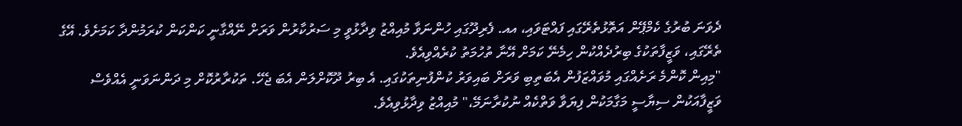ދެވަނަ ބުރުގެ ކެމްޕޭން އަތޮޅުތެރޭގައި ފައްޓަވައި، އއ. ފެރިދޫގައި ހުންނަވާ މުއިއްޒު ވިދާޅުވީ މި ސަރުކާރުން ވަރަށް ނޭއްގާނީ ކަންކަން ކުރަމުންދާ ކަމަށެވެ. އޭގެ ތެރޭގައި، ވަޒީފާތަކުގެ ބިރުދެއްކުން ހިމެނޭ ކަމަށް އޭނާ ތުހުމަތު ކުރެއްވިއެވެ.
"މިއިން ކޮންމެ ރަށެއްގައި މުވައްޒަފުން އެބަތިބި ވަރަށް ބައިވަރު ކުންފުނިތަކުގައި. އެ ބިރު ދޫކޮށްލަން އެބަ ޖެހޭ. ތަކުރާރުކޮށް މި ދަންނަވަނީ އެއްވެސް ވަޒީފާއަކުން ސިޔާސީ މަގާމަކުން ފިޔަވާ ވަތްކެއް ނުކުރާނަމޭ،" މުއިއްޒު ވިދާޅުވިއެވެ.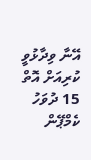އޭނާ ވިދާޅުވީ ކުރިއަށް އޮތް 15 ދުވަހު ކެމްޕޭން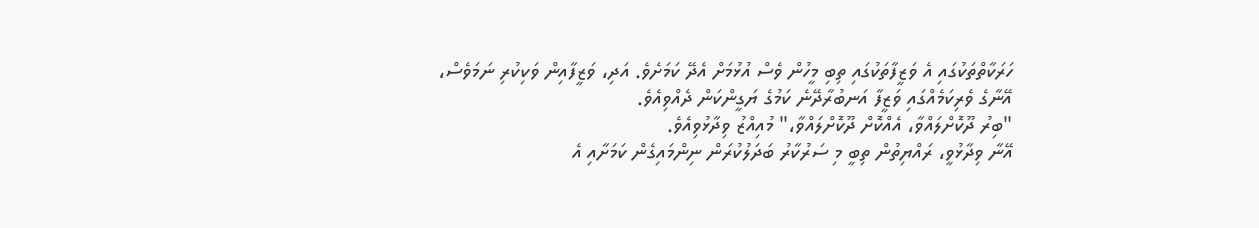ހަރަކާތްތަކުގައި އެ ވަޒީފާތަކުގައި ތިބި މީހުން ވެސް އުޅުމަށް އެދޭ ކަމަށެވެ. އަދި، ވަޒީފާއިން ވަކިކުރި ނަމަވެސް، އޭނާގެ ވެރިކަމެއްގައި ވަޒީފާ އަނބުރާދޭނެ ކަމުގެ ޔަގީންކަން ދެއްވިއެވެ.
"ބިރު ދޫކޮށްލައްވާ، އެއްކޮށް ދޫކޮށްލައްވާ،" މުއިއްޒު ވިދާޅުވިއެވެ.
އޭނާ ވިދާޅުވީ، ރައްޔިތުން ތިބީ މި ސަރުކާރު ބަދަލުކުރަން ނިންމައިގެން ކަމަށާއި އެ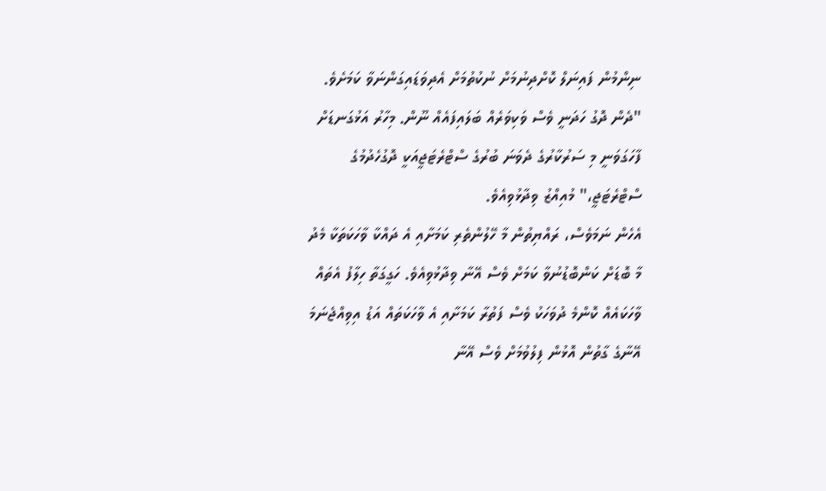ނިންމުން ފައިނަލް ކޮށްދިނުމަށް ނުކުތުމަށް އެދިވަޑައިގަންނަވާ ކަމަށެވެ.
"ދެން ދޮގު ހަދަނީ ވެސް ވަކިވަރެއް ބަލައިފައެއް ނޫން. މިހާރު އަޅުގަނޑަށް ފާހަގަވަނީ މި ސަރުކާރުގެ ދެވަނަ ބުރުގެ ސްޓްރެޓަޖީއަކީ ދޮގުހެދުމުގެ ސްޓްރެޓަޖީ،" މުއިއްޒު ވިދާޅުވިއެވެ.
އެހެން ނަމަވެސް، ރައްޔިތުން މާ ހޭލުންތެރި ކަމަށާއި އެ ދައްކާ ވާހަކަތަކާ މެދު މާ ބޮޑަށް ކަންބޮޑުނުވާ ކަމަށް ވެސް އޭނާ ވިދާޅުވިއެވެ. ހަގީގަތާ ހިލާފު އެތައް ވާހަކައެއް ކޮންމެ ދުވަހަކު ވެސް ފަތުރާ ކަމަށާއި އެ ވާހަކަތައް އަޑު އިވިއްޖެނަމަ އޭނާގެ ގާތުން އޮޅުން ފިލުވުމަށް ވެސް އޭނާ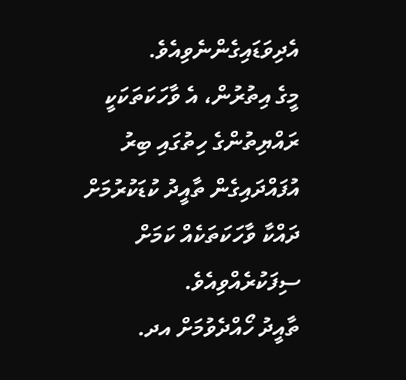އެދިވަޑައިގެންނެވިއެވެ.
މީގެ އިތުރުން، އެ ވާހަކަތަކަކީ ރައްޔިތުންގެ ހިތުގައި ބިރު އުފައްދައިގެން ތާއީދު ކުޑަކުރުމަށް ދައްކާ ވާހަކަތަކެއް ކަމަށް ސިފަކުރެއްވިއެވެ.
ތާއީދު ހޯއްދެވުމަށް އދ.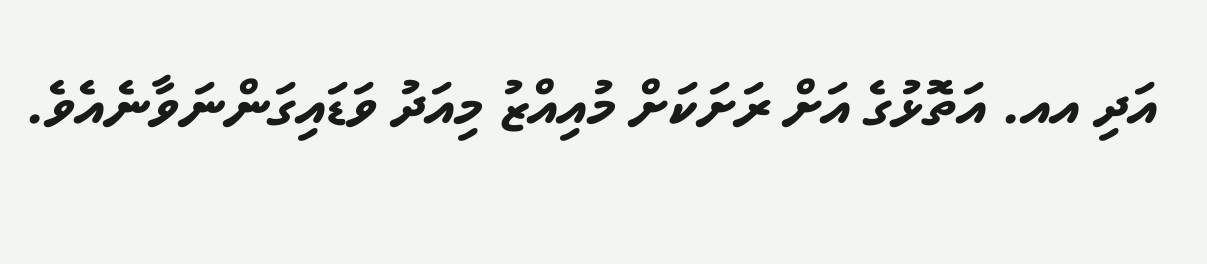އަދި އއ. އަތޮޅުގެ އަށް ރަށަކަށް މުއިއްޒު މިއަދު ވަޑައިގަންނަވާނެއެވެ.